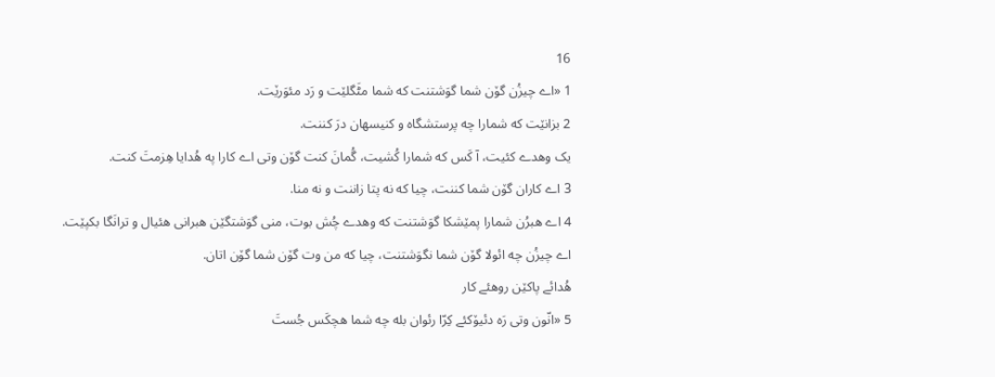16
1 «اے چیزُن گۆن شما گوَشتنت که شما مٹَگلێت و رَد مئوَرێت.
2 بزانێت که شمارا چه پرستشگاه و کنیسهان درَ کننت.
یک وهدے کئیت، آ کَس که شمارا کُشیت، گُمانَ کنت گۆن وتی اے کارا په هُدایا هِزمتَ کنت.
3 اے کاران گۆن شما کننت، چیا که نه پتا زاننت و نه منا.
4 اے هبرُن شمارا پمێشکا گوَشتنت که وهدے چُش بوت، منی گوَشتگێن هبرانی هئیال و ترانَگا بکپێت.
اے چیزُن چه ائولا گۆن شما نگوَشتنت، چیا که من وت گۆن شما گۆن اتان.
هُدائے پاکێن روهئے کار
5 «انّون وتی رَه دئیۆکئے کِرّا رئوان بله چه شما هچکَس جُستَ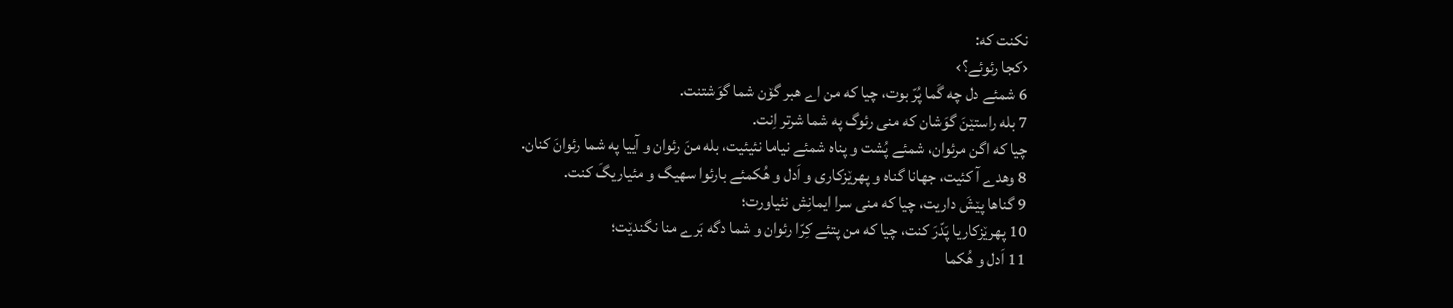نکنت که:
‹کجا رئوئے؟›
6 شمئے دل چه گَما پُرّ بوت، چیا که من اے هبر گۆن شما گوَشتنت.
7 بله راستێنَ گوَشان که منی رئوگ په شما شرتر اِنت.
چیا که اگن مرئوان، شمئے پُشت و پناه شمئے نیاما نئیئیت، بله منَ رئوان و آییا په شما رئوانَ کنان.
8 وهدے آ کئیت، جهانا گناه و پهرێزکاری و اَدل و هُکمئے بارئوا سهیگ و مئیاریگَ کنت.
9 گناها پێشَ داریت، چیا که منی سرا ایمانِش نئیاورت؛
10 پهرێزکاریا پَدّرَ کنت، چیا که من پتئے کِرّا رئوان و شما دگه بَرے منا نگندێت؛
11 اَدل و هُکما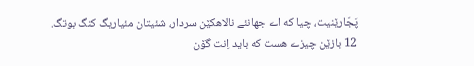پَجّارێنیت، چیا که اے جهانئے نالاهکێن سردار، شئیتان مئیاریگ کنگ بوتگ.
12 بازێن چیزے هست که باید اِنت گۆن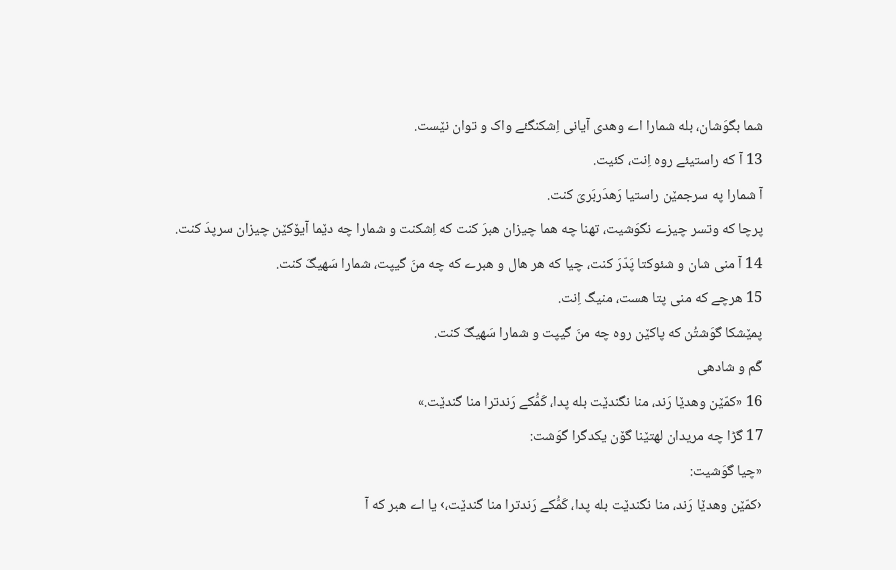شما بگوَشان، بله شمارا اے وهدی آیانی اِشکنگئے واک و توان نێست.
13 آ که راستیئے روه اِنت، کئیت.
آ شمارا په سرجمێن راستیا رَهدَربَریَ کنت.
پرچا که وتسر چیزے نگوَشیت، تهنا چه هما چیزان هبرَ کنت که اِشکنت و شمارا چه دێما آیۆکێن چیزان سرپدَ کنت.
14 آ منی شان و شئوکتا پَدّرَ کنت، چیا که هر هال و هبرے که چه منَ گیپت، شمارا سَهیگَ کنت.
15 هرچے که منی پتا هست، منیگ اِنت.
پمێشکا گوَشتُن که پاکێن روه چه منَ گیپت و شمارا سَهیگَ کنت.
گَم و شادهی
16 «کمّێن وهدێا رَند، منا نگندێت بله پدا، کَمُّکے رَندترا منا گندێت.»
17 گڑا چه مریدان لهتێنا گۆن یکدگرا گوَشت:
«چیا گوَشیت:
‹کمّێن وهدێا رَند، منا نگندێت بله پدا، کَمُّکے رَندترا منا گندێت،› یا اے هبر که آ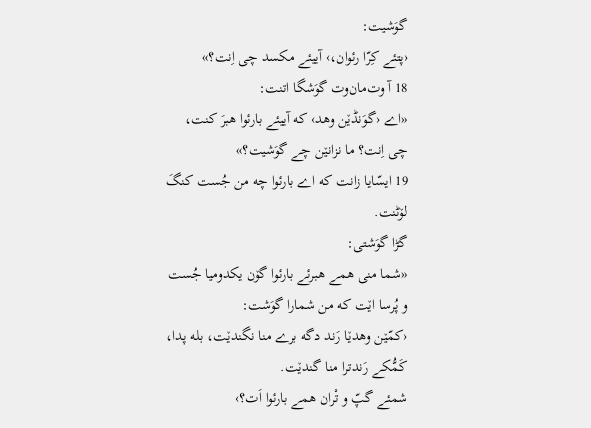گوَشیت:
‹پتئے کِرّا رئوان،› آییئے مکسد چی اِنت؟»
18 آ وت‌مان‌وت گوَشگا اتنت:
«اے ‹گوَنڈێن وهد› که آییئے بارئوا هبرَ کنت، چی اِنت؟ ما نزانێن چے گوَشیت؟»
19 ایسّایا زانت که اے بارئوا چه من جُست کنگَ لۆٹنت.
گڑا گوَشتی:
«شما منی همے هبرئے بارئوا گۆن یکدومیا جُست و پُرسا اێت که من شمارا گوَشت:
‹کمّێن وهدێا رَند دگه برے منا نگندێت، بله پدا، کَمُّکے رَندترا منا گندێت.
شمئے گپّ و تْران همے بارئوا اَت؟›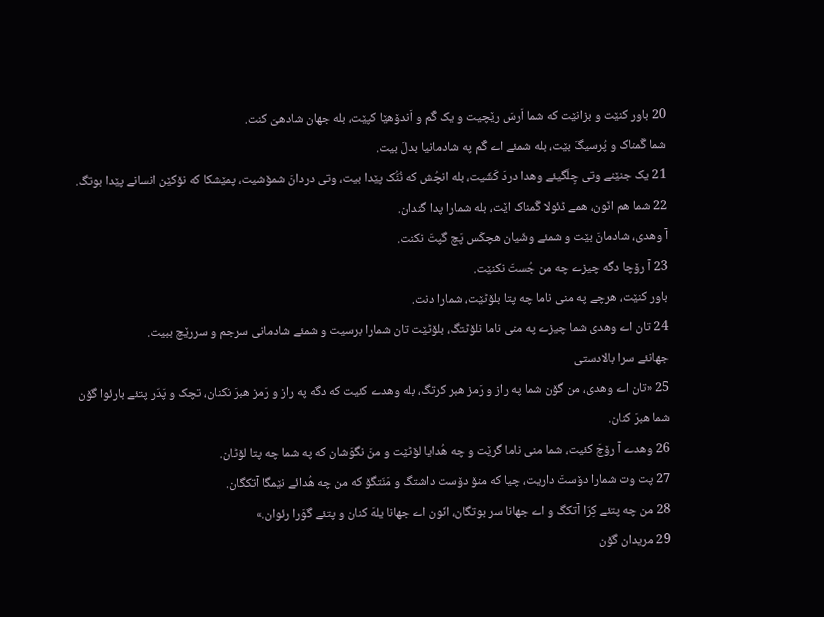20 باور کنێت و بزانێت که شما اَرسَ رێچیت و یک گَم و اَندۆهێا کپێت، بله جهان شادهیَ کنت.
شما گَمناک و پُرسیگَ بێت، بله شمئے اے گَم په شادمانیا بدلَ بیت.
21 یک جنێنے وتی چِلّگیئے وهدا دردَ کَشّیت، بله انچُش که نُنُّک پێدا بیت، وتی دردانَ شمۆشیت، پمێشکا که نۆکێن انسانے پێدا بوتگ.
22 شما هم انّون، همے ڈئولا گَمناک اێت، بله شمارا پدا گندان.
آ وهدی، شادمانَ بێت و شمئے وشّیان هچکَس پَچ گپتَ نکنت.
23 آ رۆچا دگه چیزے چه من جُستَ نکنێت.
باور کنێت، هرچے په منی ناما چه پتا بلۆٹێت، شمارا دنت.
24 تان اے وهدی شما چیزے په منی ناما نلۆٹتگ، بلۆٹێت تان شمارا برسیت و شمئے شادمانی سرجم و سررێچ ببیت.
جهانئے سرا بالادستی
25 «تان اے وهدی، من گۆن شما په راز و رَمز هبر کرتگ، بله وهدے کئیت که دگه په راز و رَمز هبرَ نکنان، تچک و پَدّر پتئے بارئوا گۆن شما هبرَ کنان.
26 وهدے آ رۆچَ کئیت، شما منی ناما گرێت و چه هُدایا لۆٹێت و منَ نگوَشان که په شما چه پتا لۆٹان.
27 پت وت شمارا دۆستَ داریت، چیا که منۆ دۆست داشتگ و مَنّتگۆ که من چه هُدائے نێمگا آتکگان.
28 من چه پتئے کِرّا آتکگ و اے جهانا سر بوتگان، انّون اے جهانا یلهَ کنان و پتئے گوَرا رئوان.»
29 مریدان گۆن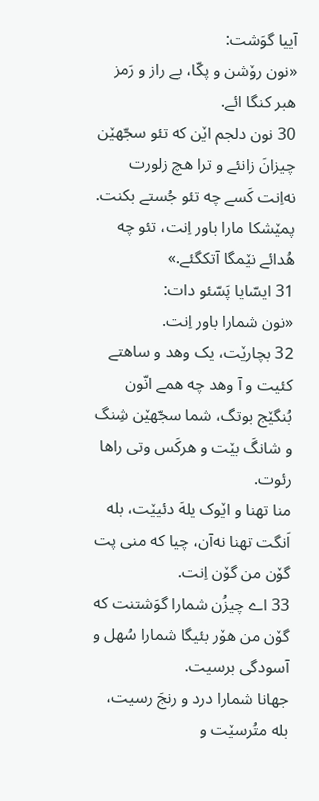آییا گوَشت:
«نون رۆشن و پکّا، بے راز و رَمز هبر کنگا ائے.
30 نون دلجم اێن که تئو سجّهێن چیزانَ زانئے و ترا هچ زلورت نه‌اِنت کَسے چه تئو جُستے بکنت.
پمێشکا مارا باور اِنت، تئو چه هُدائے نێمگا آتکگئے.»
31 ایسّایا پَسّئو دات:
«نون شمارا باور اِنت.
32 بچارێت، یک وهد و ساهتے کئیت و آ وهد چه همے انّون بُنگێج بوتگ، شما سجّهێن شِنگ و شانگَ بێت و هرکَس وتی راها رئوت.
منا تهنا و اێوک یلهَ دئیێت، بله اَنگت تهنا نه‌آن، چیا که منی پت گۆن من گۆن اِنت.
33 اے چیزُن شمارا گوَشتنت که گۆن من هۆر بئیگا شمارا سُهل و آسودگی برسیت.
جهانا شمارا درد و رنجَ رسیت، بله متُرسێت و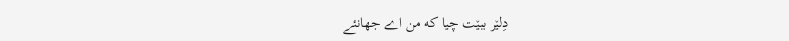دِلێر ببێت چیا که من اے جهانئے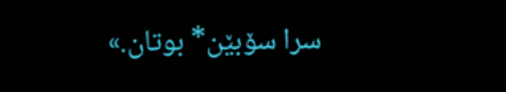سرا سۆبێن* بوتان.»